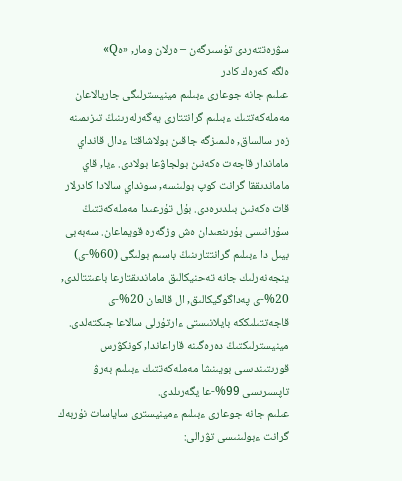سۋرەتتەردى تۇسىرگەن – ەرلان ومار, «ەQ»
ەلگە كەرەك كادر
عىلىم جانە جوعارى ءبىلىم مينيسترلىگى جاريالاعان مەملەكەتتىك ءبىلىم گرانتتارى يەگەرلەرىنىڭ تىزىمىنە زەر سالساق, ەلىمىزگە جاقىن بولاشاقتا ءدال قانداي ماماندار قاجەت ەكەنىن بولجاۋعا بولادى. ءيا, قاي ماماندىققا گرانت كوپ بولىنسە, سونداي سالادا كادرلار قات ەكەنىن بىلدىرەدى. بۇل تۇرعىدا مەملەكەتتىڭ سۇرانىسى بۇرىنعىدان ەش وزگەرە قويماعان. سەبەبى بيىل دا ءبىلىم گرانتتارىنىڭ باسىم بولىگى (60%-ى) ينجەنەرلىك جانە تەحنيكالىق ماماندىقتارعا باعىتتالدى, 20%-ى پەداگوگيكالىق, ال قالعان 20%-ى قاجەتتىلىككە بايلانىستى ءارتۇرلى سالاعا جىكتەلدى. مينيسترلىكتىڭ دەرەگىنە قاراعاندا, كونكۋرس قورىتىندىسى بويىنشا مەملەكەتتىك ءبىلىم بەرۋ تاپسىرىسى 99%-عا يگەرىلدى.
عىلىم جانە جوعارى ءبىلىم ءمينيسترى ساياسات نۇربەك گرانت ءبولىنىسى تۋرالى: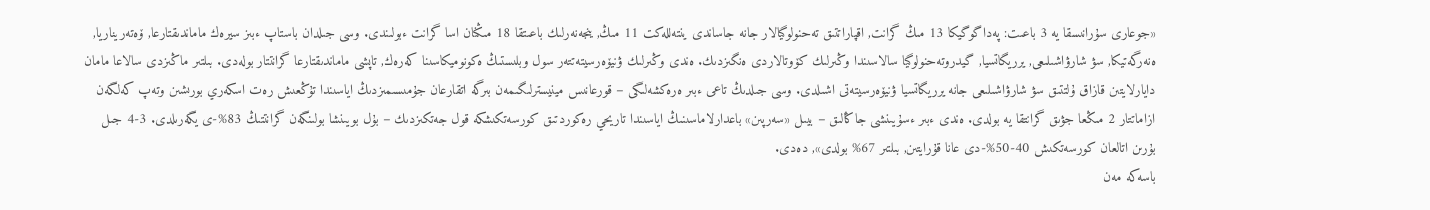«جوعارى سۇرانىسقا يە 3 باعىت: پەداگوگيكا 13 مىڭ گرانت, اقپاراتتىق تەحنولوگيالار جانە جاساندى ينتەللەكت 11 مىڭ, ينجەنەرلىك باعىتقا 18 مىڭنان اسا گرانت ءبولىندى. وسى جىلدان باستاپ ءبىز سيرەك ماماندىقتارعا, ۆەتەريناريا, ەنەرگەتيكا, سۋ شارۋاشىلىعى, يرريگاتسيا, گيدروتەحنولوگيا سالاسىندا وڭىرلىك كۆوتالاردى ەنگىزدىك. ەندى وڭىرلىك ۋنيۆەرسيتەتتەر سول وبلىستىڭ ەكونوميكاسىنا كەرەك, تاپشى ماماندىقتارعا گرانتتار بولەدى. بىلتىر ماڭىزدى سالاعا مامان دايارلايتىن قازاق ۇلتتىق سۋ شارۋاشىلىعى جانە يرريگاتسيا ۋنيۆەرسيتەتى اشىلدى. وسى جىلدىڭ تاعى ءبىر ەرەكشەلىگى – قورعانىس مينيسترلىگىمەن بىرگە اتقارعان جۇمىسىمىزدىڭ اياسىندا تۇڭعىش رەت اسكەري بورىشىن وتەپ كەلگەن ازاماتتار 2 مىڭعا جۋىق گرانتقا يە بولدى. ەندى ءبىر ءسۇيىنشى جاڭالىق – بيىل «سەرپىن» باعدارلاماسىنىڭ اياسىندا تاريحي رەكوردتىق كورسەتكىشكە قول جەتكىزدىك – بۇل بويىنشا بولىنگەن گرانتتىڭ 83%-ى يگەرىلدى. 3-4 جىل بۇرىن اتالعان كورسەتكىش 40-50%-دى عانا قۇرايتىن, بىلتىر 67% بولدى», دەدى.
باسەكە مەن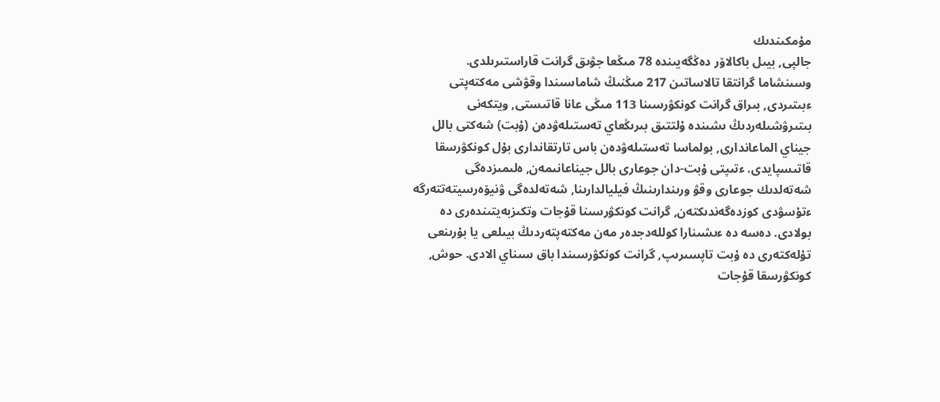مۇمكىندىك
جالپى, بيىل باكالاۆر دەڭگەيىندە 78 مىڭعا جۋىق گرانت قاراستىرىلدى. وسىنشاما گرانتقا تالاساتىن 217 مىڭنىڭ شاماسىندا وقۋشى مەكتەپتى ءبىتىردى, بىراق گرانت كونكۋرسىنا 113 مىڭى عانا قاتىستى, ويتكەنى بىتىرۋشىلەردىڭ ىشىندە ۇلتتىق بىرىڭعاي تەستىلەۋدەن (ۇبت) شەكتى بالل جيناي الماعاندارى, بولماسا تەستىلەۋدەن باس تارتقاندارى بۇل كونكۋرسقا قاتىسپايدى. ءتىپتى ۇبت-دان جوعارى بالل جيناعانىمەن, ەلىمىزدەگى شەتەلدىك جوعارى وقۋ ورىندارىنىڭ فيليالدارىنا, شەتەلدەگى ۋنيۆەرسيتەتتەرگە ءتۇسۋدى كوزدەگەندىكتەن, گرانت كونكۋرسىنا قۇجات وتكىزبەيتىندەرى دە بولادى. دەسە دە ءىشىنارا كوللەدجدەر مەن مەكتەپتەردىڭ بيىلعى يا بۇرىنعى تۇلەكتەرى دە ۇبت تاپسىرىپ, گرانت كونكۋرسىندا باق سىناي الادى. حوش, كونكۋرسقا قۇجات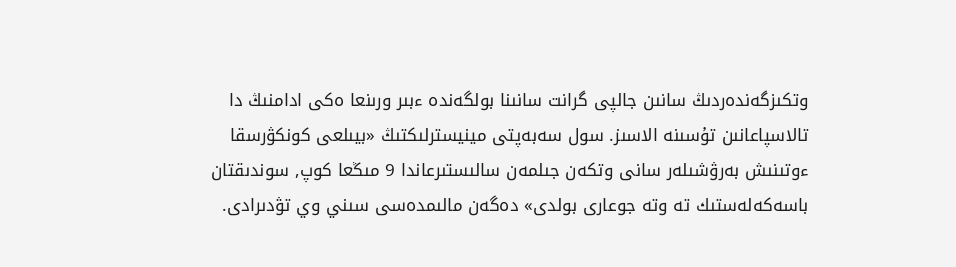وتكىزگەندەردىڭ سانىن جالپى گرانت سانىنا بولگەندە ءبىر ورىنعا ەكى ادامنىڭ دا تالاسپاعانىن تۇسىنە الاسىز. سول سەبەپتى مينيسترلىكتىڭ «بيىلعى كونكۋرسقا ءوتىنىش بەرۋشىلەر سانى وتكەن جىلمەن سالىستىرعاندا 9 مىڭعا كوپ, سوندىقتان باسەكەلەستىك تە وتە جوعارى بولدى» دەگەن مالىمدەسى سىني وي تۋدىرادى.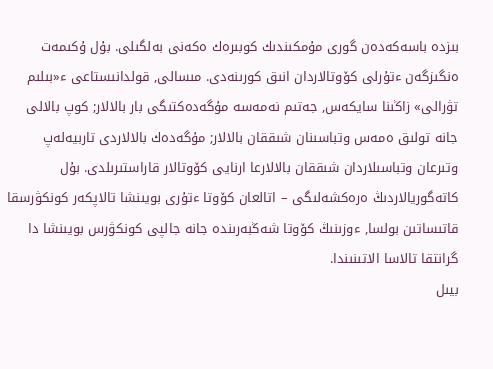بىزدە باسەكەدەن گورى مۇمكىندىك كوبىرەك ەكەنى بەلگىلى. بۇل ۇكىمەت ەنگىزگەن ءتۇرلى كۆوتالاردان انىق كورىنەدى. مىسالى, قولدانىستاعى ء«بىلىم تۋرالى» زاڭىنا سايكەس, جەتىم نەمەسە مۇگەدەكتىگى بار بالالار; كوپ بالالى جانە تولىق ەمەس وتباسىنان شىققان بالالار; مۇگەدەك بالالاردى تاربيەلەپ وتىرعان وتباسىلاردان شىققان بالالارعا ارنايى كۆوتالار قاراستىرىلدى. بۇل كاتەگوريالاردىڭ ەرەكشەلىگى – اتالعان كۆوتا ءتۇرى بويىنشا تالاپكەر كونكۋرسقا قاتىساتىن بولسا, ءوزىنىڭ كۆوتا شەڭبەرىندە جانە جالپى كونكۋرس بويىنشا دا گرانتقا تالاسا الاتىنىندا.
بيىل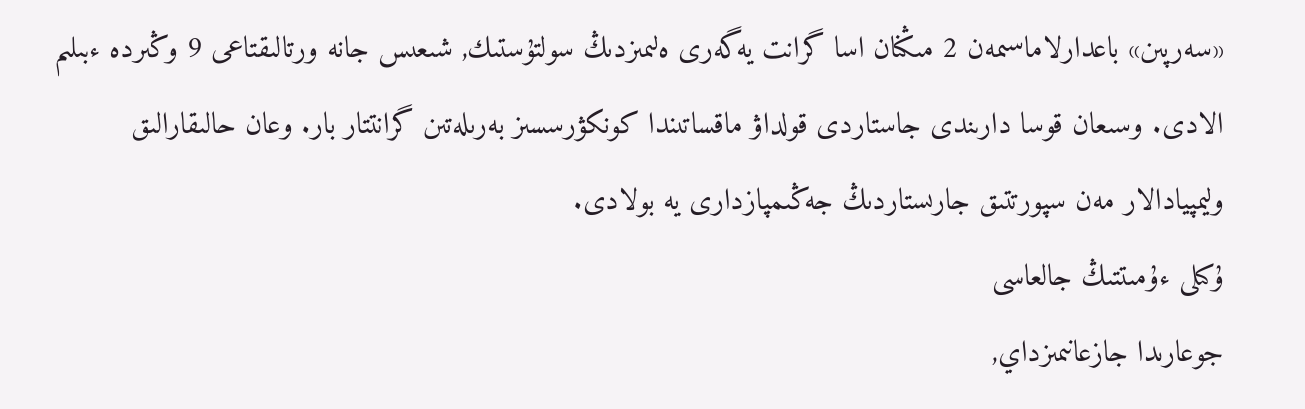«سەرپىن» باعدارلاماسىمەن 2 مىڭنان اسا گرانت يەگەرى ەلىمىزدىڭ سولتۇستىك, شىعىس جانە ورتالىقتاعى 9 وڭىردە ءبىلىم الادى. وسىعان قوسا دارىندى جاستاردى قولداۋ ماقساتىندا كونكۋرسسىز بەرىلەتىن گرانتتار بار. وعان حالىقارالىق وليمپيادالار مەن سپورتتىق جارىستاردىڭ جەڭىمپازدارى يە بولادى.
ۇكىلى ءۇمىتتىڭ جالعاسى
جوعارىدا جازعانىمىزداي,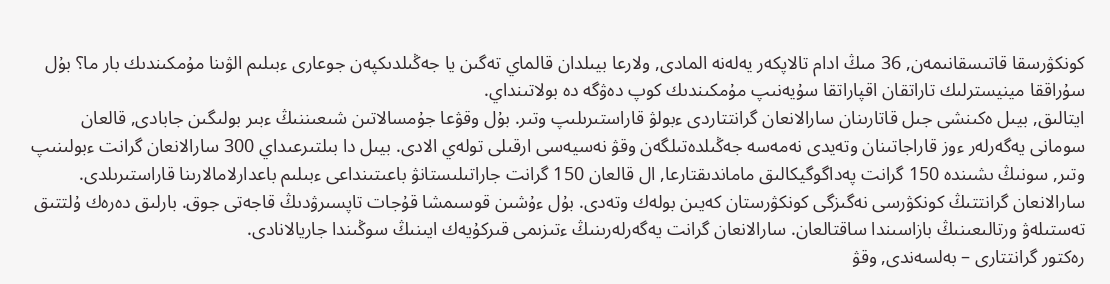كونكۋرسقا قاتىسقانىمەن, 36 مىڭ ادام تالاپكەر يەلەنە المادى, ولارعا بيىلدان قالماي تەگىن يا جەڭىلدىكپەن جوعارى ءبىلىم الۋىنا مۇمكىندىك بار ما؟ بۇل سۇراققا مينيسترلىك تاراتقان اقپاراتقا سۇيەنىپ مۇمكىندىك كوپ دەۋگە دە بولاتىنداي.
ايتالىق, بيىل ەكىنشى جىل قاتارىنان سارالانعان گرانتتاردى ءبولۋ قاراستىرىلىپ وتىر. بۇل وقۋعا جۇمسالاتىن شىعىننىڭ ءبىر بولىگىن جابادى, قالعان سومانى يەگەرلەر ءوز قاراجاتىنان وتەيدى نەمەسە جەڭىلدەتىلگەن وقۋ نەسيەسى ارقىلى تولەي الادى. بيىل دا بىلتىرعىداي 300 سارالانعان گرانت ءبولىنىپ وتىر, سونىڭ ىشىندە 150 گرانت پەداگوگيكالىق ماماندىقتارعا, ال قالعان 150 گرانت جاراتىلىستانۋ باعىتىنداعى ءبىلىم باعدارلامالارىنا قاراستىرىلدى. سارالانعان گرانتتىڭ كونكۋرسى نەگىزگى كونكۋرستان كەيىن بولەك وتەدى. بۇل ءۇشىن قوسىمشا قۇجات تاپسىرۋدىڭ قاجەتى جوق. بارلىق دەرەك ۇلتتىق تەستىلەۋ ورتالىعىنىڭ بازاسىندا ساقتالعان. سارالانعان گرانت يەگەرلەرىنىڭ ءتىزىمى قىركۇيەك ايىنىڭ سوڭىندا جاريالانادى.
رەكتور گرانتتارى – بەلسەندى, وقۋ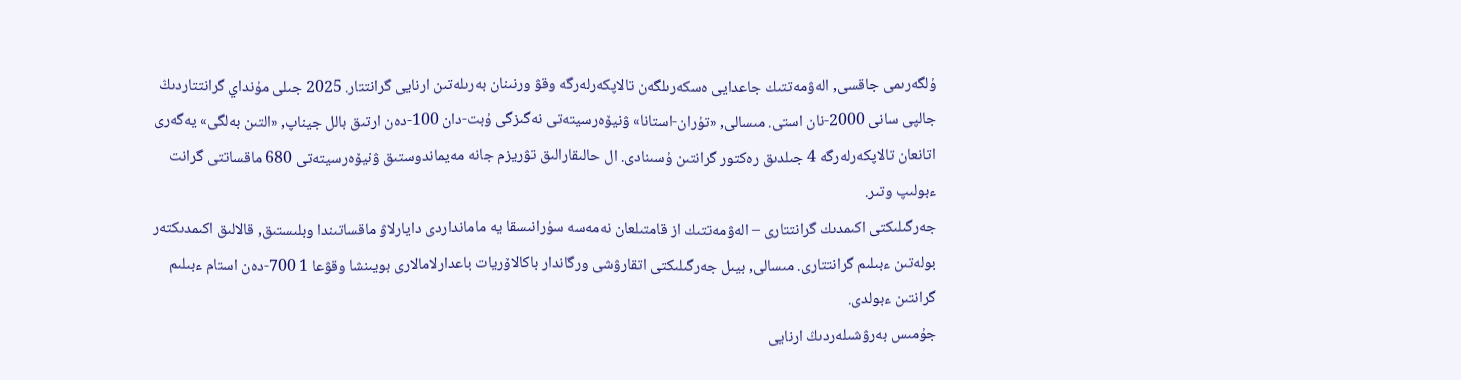ۇلگەرىمى جاقسى, الەۋمەتتىك جاعدايى ەسكەرىلگەن تالاپكەرلەرگە وقۋ ورنىنان بەرىلەتىن ارنايى گرانتتار. 2025 جىلى مۇنداي گرانتتاردىڭ جالپى سانى 2000-نان استى. مىسالى, «تۇران-استانا» ۋنيۆەرسيتەتى نەگىزگى ۇبت-دان 100-دەن ارتىق بالل جيناپ, «التىن بەلگى» يەگەرى اتانعان تالاپكەرلەرگە 4 جىلدىق رەكتور گرانتىن ۇسىنادى. ال حالىقارالىق تۋريزم جانە مەيماندوستىق ۋنيۆەرسيتەتى 680 ماقساتتى گرانت ءبولىپ وتىر.
جەرگىلىكتى اكىمدىك گرانتتارى – الەۋمەتتىك از قامتىلعان نەمەسە سۇرانىسقا يە مامانداردى دايارلاۋ ماقساتىندا وبلىستىق, قالالىق اكىمدىكتەر بولەتىن ءبىلىم گرانتتارى. مىسالى, بيىل جەرگىلىكتى اتقارۋشى ورگاندار باكالاۆريات باعدارلامالارى بويىنشا وقۋعا 1 700-دەن استام ءبىلىم گرانتىن ءبولدى.
جۇمىس بەرۋشىلەردىڭ ارنايى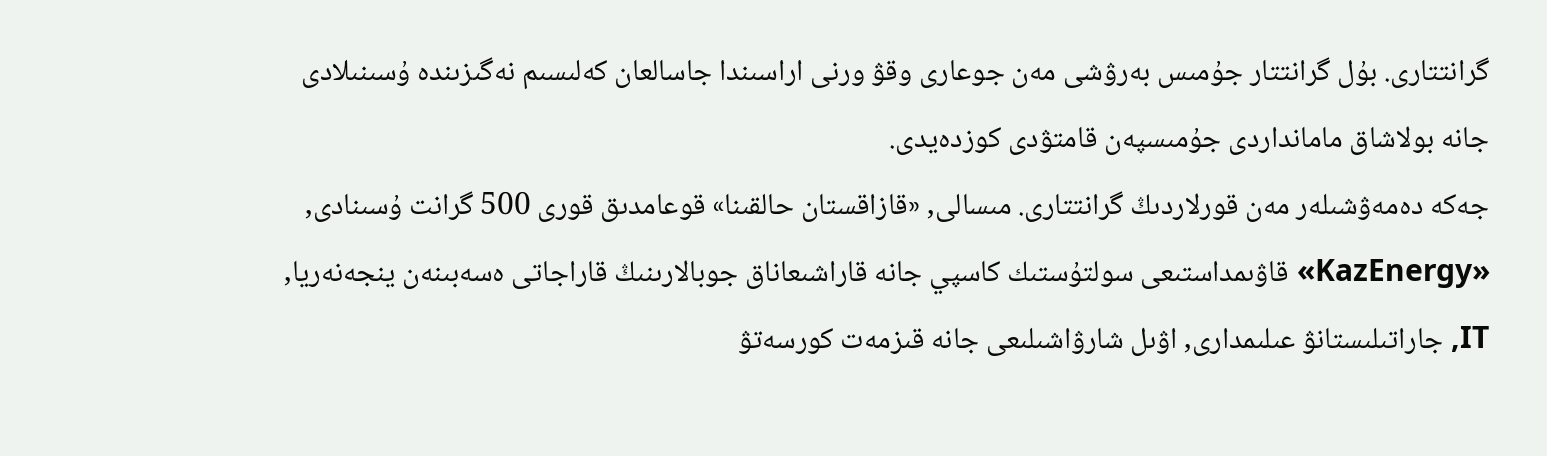گرانتتارى. بۇل گرانتتار جۇمىس بەرۋشى مەن جوعارى وقۋ ورنى اراسىندا جاسالعان كەلىسىم نەگىزىندە ۇسىنىلادى جانە بولاشاق مامانداردى جۇمىسپەن قامتۋدى كوزدەيدى.
جەكە دەمەۋشىلەر مەن قورلاردىڭ گرانتتارى. مىسالى, «قازاقستان حالقىنا» قوعامدىق قورى 500 گرانت ۇسىنادى, «KazEnergy» قاۋىمداستىعى سولتۇستىك كاسپي جانە قاراشىعاناق جوبالارىنىڭ قاراجاتى ەسەبىنەن ينجەنەريا, IT, جاراتىلىستانۋ عىلىمدارى, اۋىل شارۋاشىلىعى جانە قىزمەت كورسەتۋ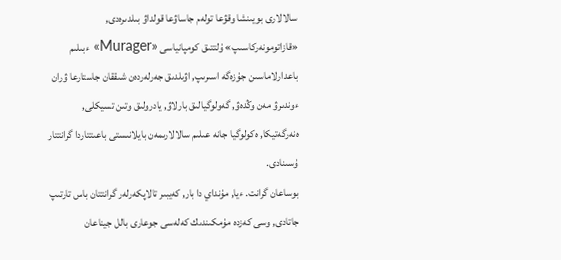سالالارى بويىنشا وقۋعا تولەم جاساۋعا قولداۋ بىلدىرەدى, «قازاتومونەركاسىپ» ۇلتتىق كومپانياسى «Murager» ءبىلىم باعدارلاماسىن جۇزەگە اسىرىپ, اۋىلدىق جەرلەردەن شىققان جاستارعا ۋران ءوندىرۋ مەن وڭدەۋ, گەولوگيالىق بارلاۋ, يادرولىق وتىن تسيكلى, ەنەرگەتيكا, ەكولوگيا جانە عىلىم سالالارىمەن بايلانىستى باعىتتاردا گرانتتار ۇسىنادى.
بوساعان گرانت. ءيا, مۇنداي دا بار, كەيبىر تالاپكەرلەر گرانتتان باس تارتىپ جاتادى, وسى كەزدە مۇمكىندىك كەلەسى جوعارى بالل جيناعان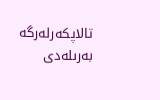تالاپكەرلەرگە بەرىلەدى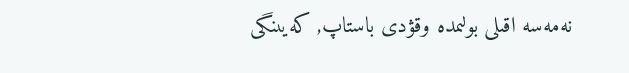نەمەسە اقىلى بولىمدە وقۋدى باستاپ, كەيىنگى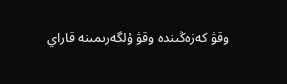وقۋ كەزەڭىندە وقۋ ۇلگەرىمىنە قاراي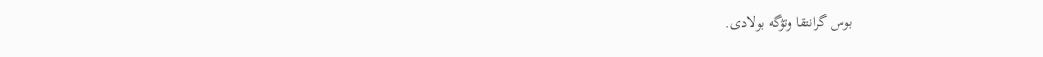بوس گرانتقا وتۋگە بولادى.